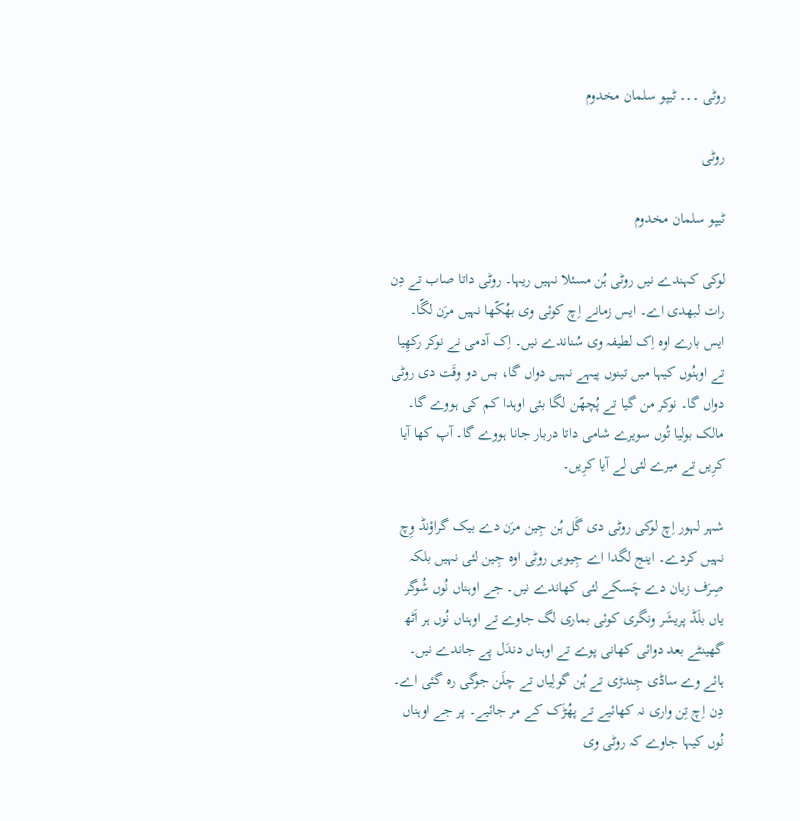روٹی ۔۔۔ ٹیپو سلمان مخدوم

روٹی

ٹیپو سلمان مخدوم

لوکی کہندے نیں روٹی ہُن مسئلا نہیں ریہا۔ روٹی داتا صاب تے دِن رات لبھدی اے۔ ایس زمانے اِچ کوئی وی بھُکّھا نہیں مرَن لگّا۔ ایس بارے اوہ اِک لطیفہ وی سُناندے نیں۔ اِک آدمی نے نوکر رکھِیا تے اوہنُوں کیہا میں تینوں پیہے نہیں دواں گا، بس دو وقَت دی روٹی دواں گا۔ نوکر من گیا تے پُچھّن لگا بئی اوہدا کم کی ہووے گا۔ مالک بولیا تُوں سویرے شامی داتا دربار جانا ہووے گا۔ آپ کھا آیا کرِیں تے میرے لئی لے آیا کرِیں۔

شہر لہور اِچ لوکی روٹی دی گَل ہُن جِین مرَن دے بیک گراؤنڈ وِچ نہیں کردے۔ اینج لگدا اے جِیویں روٹی اوہ جِین لئی نہیں بلکہ صِرَف زبان دے چَسکے لئی کھاندے نیں۔ جے اوہناں نُوں شُوگر یاں بلَڈ پریشَر ونگری کوئی بماری لگ جاوے تے اوہناں نُوں ہر اَٹھ گھینٹے بعد دوائی کھانی پوے تے اوہناں دندَل پے جاندے نیں۔ ہائے وے ساڈی جِندڑی تے ہُن گولِیاں تے چلَن جوگی رہ گئی اے۔ دِن اِچ تِن واری نہ کھائیے تے پھُڑَک کے مر جائیے۔ پر جے اوہناں نُوں کیہا جاوے کہ روٹی وی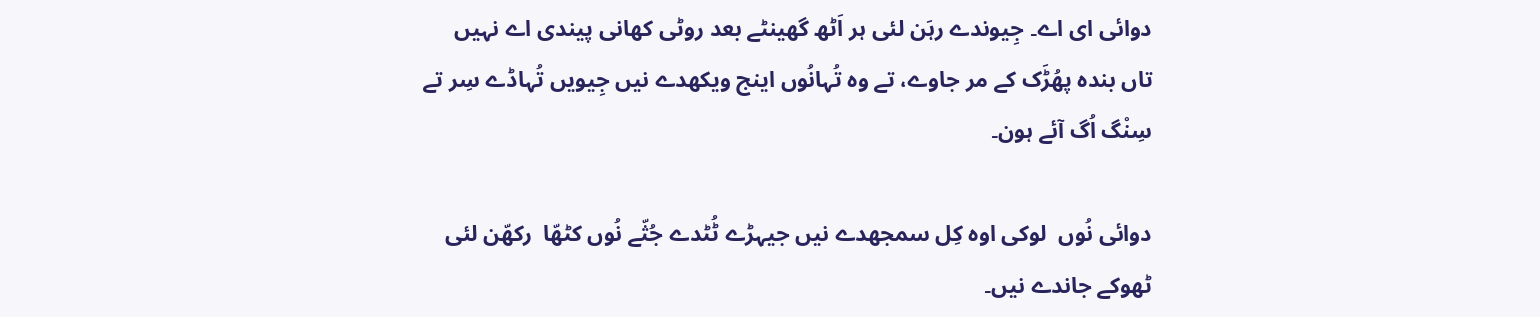دوائی ای اے۔ جِیوندے رہَن لئی ہر اَٹھ گھینٹے بعد روٹی کھانی پیندی اے نہیں تاں بندہ پھُڑَک کے مر جاوے، تے وہ تُہانُوں اینج ویکھدے نیں جِیویں تُہاڈے سِر تے سِنْگ اُگ آئے ہون۔

دوائی نُوں  لوکی اوہ کِل سمجھدے نیں جیہڑے ٹُٹدے جُثّے نُوں کٹھّا  رکھّن لئی ٹھوکے جاندے نیں۔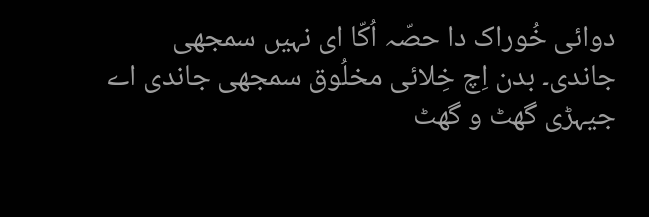دوائی خُوراک دا حصّہ اُکّا ای نہیں سمجھی جاندی۔ بدن اِچ خِلائی مخلُوق سمجھی جاندی اے جیہڑی گھٹ و گھٹ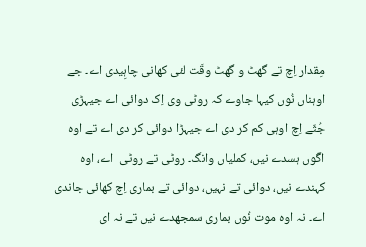مِقدار اِچ تے گھٹ و گھٹ وقَت لئی کھانی چاہِیدی اے۔ جے اوہناں نُوں کیہا جاوے کہ روٹی وی اِک دوائی اے جیہڑی جُثّے اِچ اوہی کم کر دی اے جیہڑا دوائی کر دی اے تے اوہ اگّوں ہسدے نیں، کملیاں وانگ۔ روٹی تے روٹی  اے، اوہ کہندے نیں، دوائی تے نہیں، دوائی تے بماری اِچ کھائی جاندی اے۔ نہ اوہ موت نُوں بماری سمجھدے نیں تے نہ ای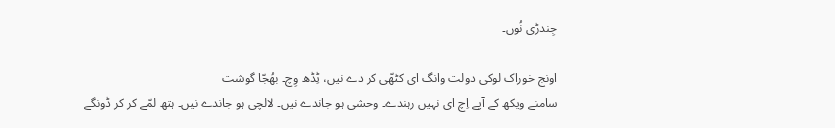جِندڑی نُوں۔

اونج خوراک لوکی دولت وانگ ای کٹھّی کر دے نیں، ٹِڈھ وِچ۔ بھُجّا گوشت
سامنے ویکھ کے آپے اِچ ای نہیں رہندے۔ وحشی ہو جاندے نیں۔ لالچی ہو جاندے نیں۔ ہتھ لمّے کر کر ڈونگے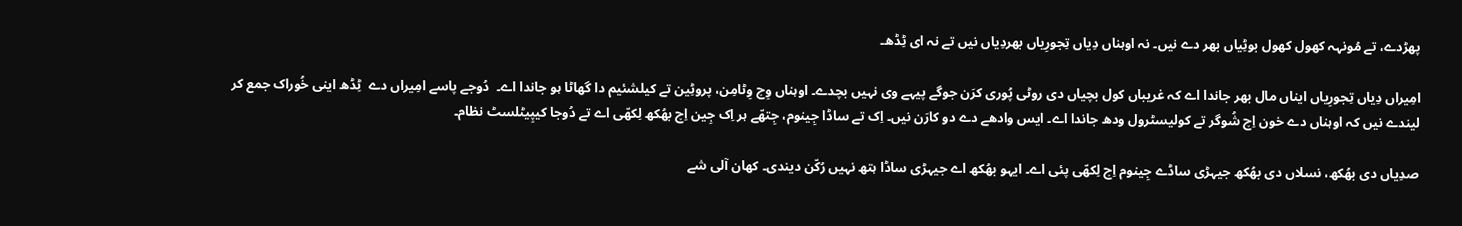پھڑدے، تے مُونہہ کھول کھول بوٹِیاں بھر دے نیں۔ نہ اوہناں دِیاں تِجورِیاں بھردِیاں نیں تے نہ ای ٹِڈھ۔

امِیراں دِیاں تِجورِیاں ایناں مال بھر جاندا اے کہ غریباں کول بچیاں دی روٹی پُوری کرَن جوگے پیہے وی نہیں بچدے۔ اوہناں وِچ وِٹامِن، پروٹِین تے کیلشئیم دا گھاٹا ہو جاندا اے۔  دُوجے پاسے امِیراں دے  ٹِڈھ اینی خُوراک جمع کر لیندے نیں کہ اوہناں دے خون اِچ شُوگر تے کولیسٹرول ودھ جاندا اے۔ ایس وادھے دے دو کارَن نیں۔ اِک تے ساڈا جِینوم، جِتھّے ہر اِک جِین اِچ بھُکھ لِکھّی اے تے دُوجا کیپِیٹلسٹ نظام۔

صدِیاں دی بھُکھ، نسلاں دی بھُکھ جیہڑی ساڈے جِینوم اِچ لِکھّی پئی اے۔ ایہو بھُکھ اے جیہڑی ساڈا ہتھ نہیں رُکّن دیندی۔ کھان آلی شے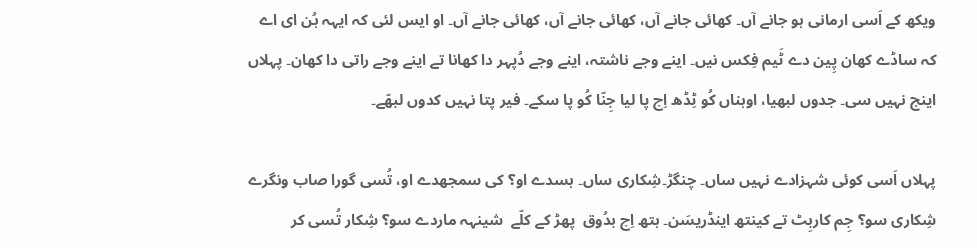ویکھ کے اَسی ارمانی ہو جانے آں۔ کھائی جانے آں، کھائی جانے آں، کھائی جانے آں۔ او ایس لئی کہ ایہہ ہُن ای اے کہ ساڈے کھان پِین دے ٹَیم فِکس نیں۔ اینے وجے ناشتہ، اینے وجے دُپہر دا کھانا تے اینے وجے راتی دا کھان۔ پہلاں اینج نہیں سی۔ جدوں لبھیا، اوہناں کُو ٹِڈھ اِچ پا لیا جِنّا کُو پا سکے۔ فیر پتا نہیں کدوں لبھّے۔

پہلاں اَسی کوئی شہزادے نہیں ساں۔ چنگڑ۔شِکاری ساں۔ ہسدے او؟ کی سمجھدے او، تُسی گورا صاب ونگرے شِکاری سو؟ جِم کاربِٹ تے کینتھ اینڈریسَن۔ ہتھ اِچ بدُوق  پھڑ کے کلّے  شینہہ ماردے سو؟ شِکار تُسی کر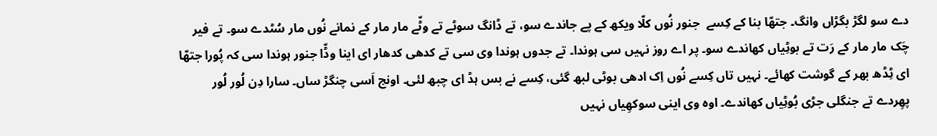دے سو لگڑ بگڑاں وانگ۔ جتھّا بنا کے کِسے  جنور نُوں کلّا ویکھ کے پے جاندے سو، تے ڈانگ سوٹے تے وٹّے مار مار کے نمانے نُوں مار سُٹدے سو۔ تے فیر چَک مار مار کے رَت تے بوٹِیاں کھاندے سو۔ پر اے روز نہیں سی ہوندا۔ تے جدوں ہوندا وی سی تے کدھی کدھار ای اینا وڈّا جنور ہوندا سی کہ پُورا جتھّا ای ٹِڈھ بھر کے گوشت کھائے۔ نہیں تاں کِسے نُوں اِک ادھی بوٹی لبھ گئی، کِسے نے بس ہڈ ای چبھ لئی۔ اونج اَسی چنگڑ ساں۔ سارا دِن لُور لُور پھِردے تے جنگلی جڑی بُوٹِیاں کھاندے۔ اوہ وی اینی سوکھِیاں نہیں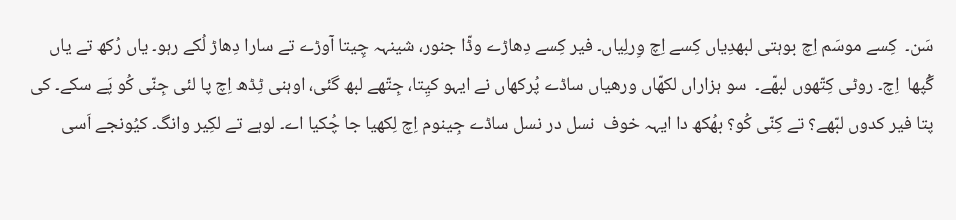سَن۔  کِسے موسَم اِچ بوہتی لبھدِیاں کِسے اِچ وِرلِیاں۔ فیر کِسے دِھاڑے وڈّا جنور، شینہہ چِیتا آوڑے تے سارا دِھاڑ لُکے رہو۔ یاں رُکھ تے یاں  گُپھا  اِچ۔ روٹی کِتّھوں لبھّے۔  سو ہزاراں لکھّاں ورھیاں ساڈے پُرکھاں نے ایہو کیِتا، جِتّھے لبھ گئی، اوہنی ٹِڈھ اِچ پا لئی جِنّی کُو پَے سکے۔ کی پتا فیر کدوں لبّھے؟ تے کِنّی کُو؟ بھُکھ دا ایہہ خوف  نسل در نسل ساڈے جِینوم اِچ لِکھیا جا چُکیا اے۔ لوہے تے لکِیر وانگ۔ کیُونجے اَسی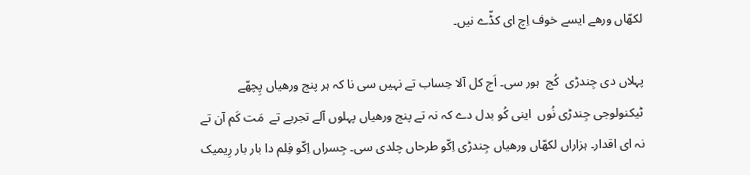لکھّاں ورھے ایسے خوف اِچ ای کڈّے نیں۔

پہلاں دی جِندڑی  کُج  ہور سی۔ اَج کل آلا حِساب تے نہیں سی نا کہ ہر پنج ورھیاں پِچھّے ٹیکنولوجی جِندڑی نُوں  اینی کُو بدل دے کہ نہ تے پنج ورھیاں پہلوں آلے تجربے تے  مَت کَم آن تے نہ ای اقدار۔ ہزاراں لکھّاں ورھیاں جِندڑی اِکّو طرحاں چلدی سی۔ جِسراں اِکّو فِلم دا بار بار رِیمیک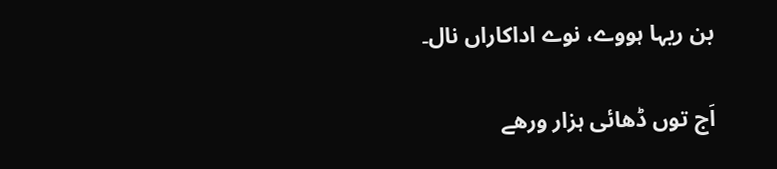بن ریہا ہووے، نوے اداکاراں نال۔

اَج توں ڈھائی ہزار ورھے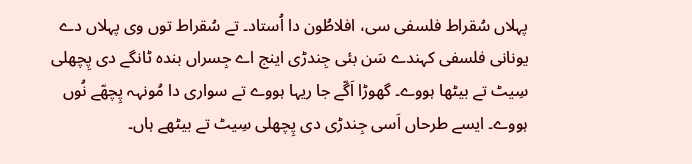پہلاں سُقراط فلسفی سی، افلاطُون دا اُستاد۔ تے سُقراط توں وی پہلاں دے یونانی فلسفی کہندے سَن بئی جِندڑی اینج اے جِسراں بندہ ٹانگے دی پِچھلی سِیٹ تے بیٹھا ہووے۔ گھوڑا اَگّے جا ریہا ہووے تے سواری دا مُونہہ پِچھّے نُوں ہووے۔ ایسے طرحاں اَسی جِندڑی دی پِچھلی سِیٹ تے بیٹھے ہاں۔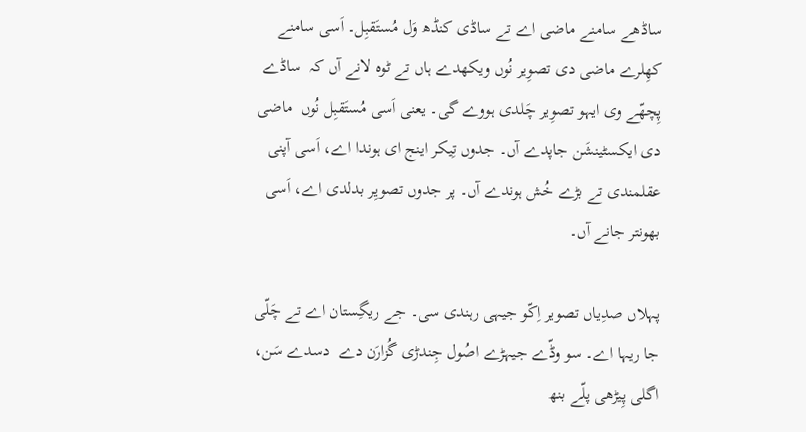ساڈھے سامنے ماضی اے تے ساڈی کنڈھ وَل مُستَقبِل۔ اَسی سامنے کھِلرے ماضی دی تصوِیر نُوں ویکھدے ہاں تے ٹوہ لانے آں کہ  ساڈے پِچھّے وی ایہو تصوِیر چَلدی ہووے گی۔ یعنی اَسی مُستَقبِل نُوں  ماضی دی ایکسٹینشَن جاپدے آں۔ جدوں تِیکر اینج ای ہوندا اے، اَسی آپنی عقلمندی تے بڑے خُش ہوندے آں۔ پر جدوں تصویِر بدلدی اے، اَسی بھونتر جانے آں۔

پہلاں صدِیاں تصویر اِکّو جیہی رہندی سی۔ جے ریگِستان اے تے چَلّی جا ریہا اے۔ سو وڈّے جیہڑے اصُول جِندڑی گُزارَن دے  دسدے سَن، اگلی پِیڑھی پلّے بنھ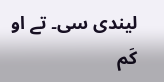لیندی سی۔ تے او کَم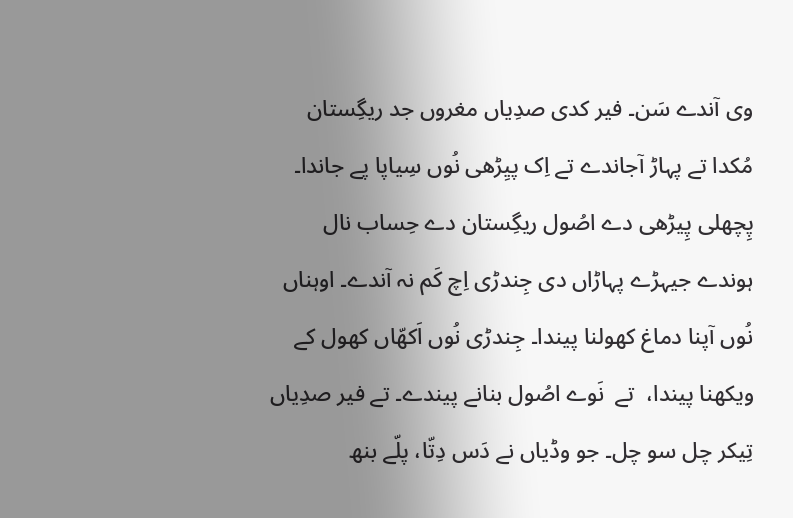وی آندے سَن۔ فیر کدی صدِیاں مغروں جد ریگِستان مُکدا تے پہاڑ آجاندے تے اِک پیِڑھی نُوں سِیاپا پے جاندا۔ پِچھلی پِیڑھی دے اصُول ریگِستان دے حِساب نال ہوندے جیہڑے پہاڑاں دی جِندڑی اِچ کَم نہ آندے۔ اوہناں نُوں آپنا دماغ کھولنا پیندا۔ جِندڑی نُوں اَکھّاں کھول کے ویکھنا پیندا،  تے  نَوے اصُول بنانے پیندے۔ تے فیر صدِیاں تِیکر چل سو چل۔ جو وڈیاں نے دَس دِتّا، پلّے بنھ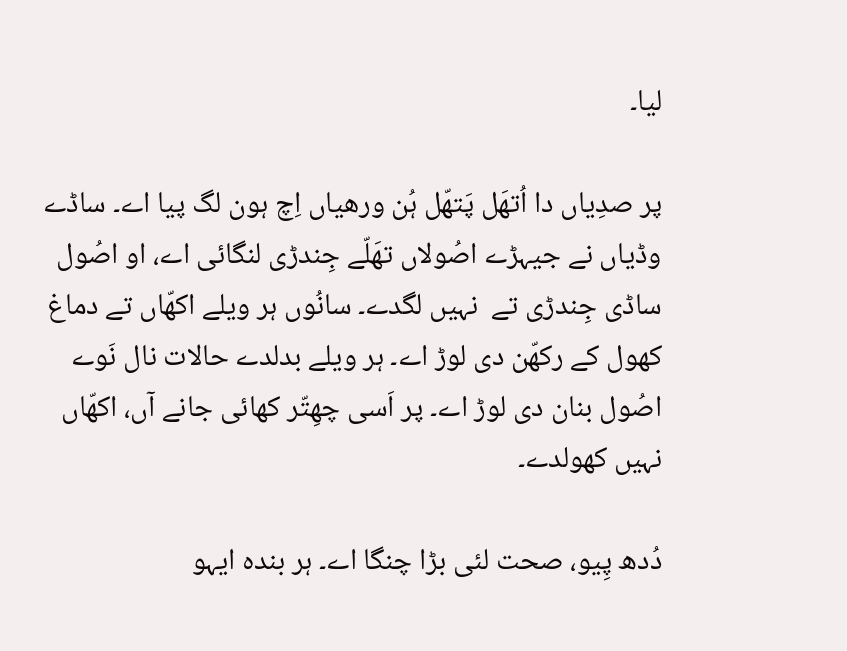لیا۔

پر صدِیاں دا اُتھَل پَتھّل ہُن ورھیاں اِچ ہون لگ پیا اے۔ ساڈے وڈیاں نے جیہڑے اصُولاں تھَلّے جِندڑی لنگائی اے، او اصُول ساڈی جِندڑی تے  نہیں لگدے۔ سانُوں ہر ویلے اکھّاں تے دماغ کھول کے رکھّن دی لوڑ اے۔ ہر ویلے بدلدے حالات نال نَوے  اصُول بنان دی لوڑ اے۔ پر اَسی چھِتّر کھائی جانے آں، اکھّاں نہیں کھولدے۔

دُدھ پِیو، صحت لئی بڑا چنگا اے۔ ہر بندہ ایہو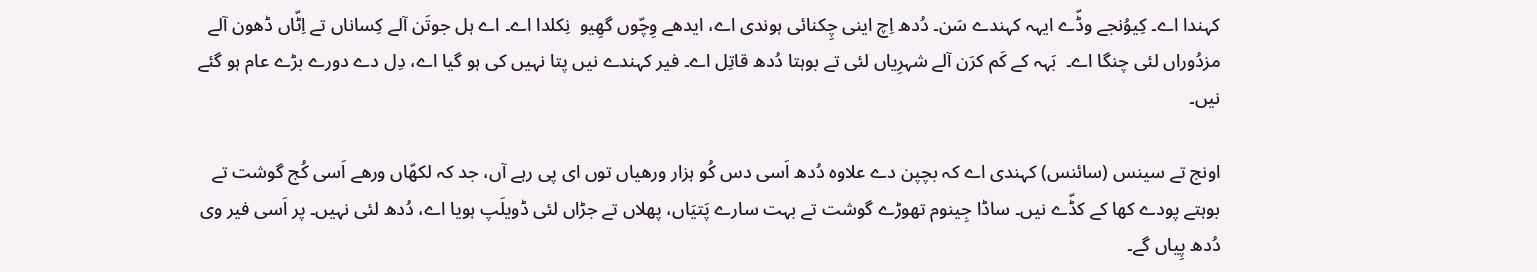کہندا اے۔ کِیوُنجے وڈّے ایہہ کہندے سَن۔ دُدھ اِچ اینی چِکنائی ہوندی اے، ایدھے وِچّوں گھِیو  نِکلدا اے۔ اے ہل جوتَن آلے کِساناں تے اِٹّاں ڈھون آلے مزدُوراں لئی چنگا اے۔  بَہہ کے کَم کرَن آلے شہرِیاں لئی تے بوہتا دُدھ قاتِل اے۔ فیر کہندے نیں پتا نہیں کی ہو گیا اے، دِل دے دورے بڑے عام ہو گئے نیں۔

اونج تے سینس (سائنس) کہندی اے کہ بچپن دے علاوہ دُدھ اَسی دس کُو ہزار ورھیاں توں ای پی رہے آں، جد کہ لکھّاں ورھے اَسی کُج گوشت تے بوہتے پودے کھا کے کڈّے نیں۔ ساڈا جِینوم تھوڑے گوشت تے بہت سارے پَتیَاں، پھلاں تے جڑاں لئی ڈویلَپ ہویا اے، دُدھ لئی نہیں۔ پر اَسی فیر وی دُدھ پِیاں گے۔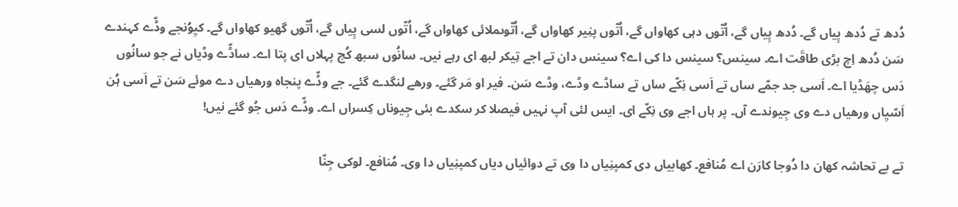دُدھ تے دُدھ پِیاں گے۔ دُدھ پِیاں گے، اُتّوں دہی کھاواں گے، اُتّوں پنِیر کھاواں گے، اُتّوںملائی کھاواں گے، اُتّوں لسی پِیاں گے، اُتّوں گھیو کھاواں گے۔ کیِوُنجے وڈّے کہندے سَن دُدھ اِچ بڑی طاقَت اے۔ سینس؟ سینس دا کی اے؟ سینس دان تے اجے تِیکر لبھ ای رہے نیں۔ سانُوں سبھ کُج پہلاں ای پتا اے۔ ساڈّے وڈیاں نے جو سانُوں دَس چھَڈیا اے۔ اَسی جد جمّے ساں تے اَسی نِکّے ساں تے ساڈے وڈے، وڈے سَن۔ فیر او مَر گئے۔ ورھے لنگدے گئے۔ جے وڈّے پنجاہ ورھیاں دے موئے سَن تے اَسی ہُن اَسّیِاں ورھیاں دے وی جِیوندے آں۔ پر ہاں اجے وی نِکّے ای۔ ایس لئی آپ نہیں فیصلا کر سکدے بئی جِیوناں کِسراں اے۔ وڈّے دَس جُو گئے نیں!

تے بے تحاشہ کھان دا دُوجا کارَن اے مُنافع۔ کھابیاں دی کمپنِیاں دا وی تے دوائیاں دیاں کمپنِیاں دا وی۔ مُنافع۔ لوکی جِنّا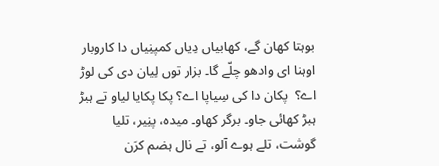بوہتا کھان گے، کھابیاں دِیاں کمپنِیاں دا کاروبار اوہنا ای وادھو چلّے گا۔ بزار توں لِیان دی کی لوڑ اے؟  پکان دا کی سِیاپا اے؟ پکا پکایا لیاو تے ہبڑ ہبڑ کھائی جاو۔ برگر کھاو۔ میدہ، پنِیر، تلیا گوشت، تلے ہوے آلو، تے نال ہضم کرَن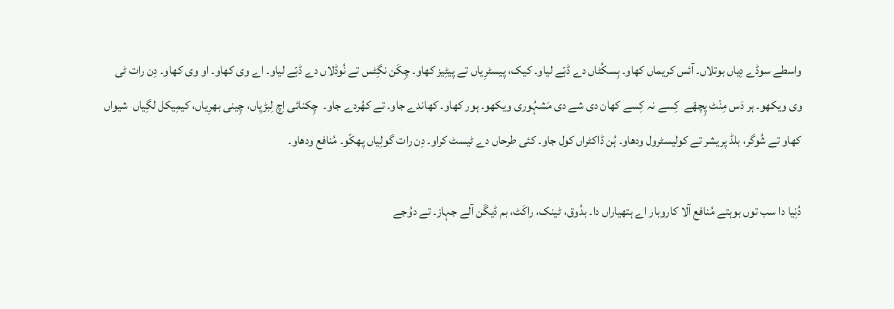واسطے سوڈے دِیاں بوتلاں۔ آئس کریماں کھاو۔ بِسکُٹاں دے ڈبّے لیاو۔ کیک، پیسٹرِیاں تے پیٹِیز کھاو۔ چِکَن نگِٹس تے نُوڈلاں دے ڈبّے لیاو۔ اے وی کھاو۔ او وی کھاو۔ دِن رات ٹی وی ویکھو۔ ہر دَس مِنْٹ پِچھّے  کِسے نہ کِسے کھان دی شے دی مَشہُوری ویکھو۔ ہور کھاو۔ کھاندے جاو۔ تے کھُردے جاو۔  چِکنائی اِچ لِبڑیِاں، چِینی بھرِیاں، کیمِیکل لگِیاں  شیواں کھاو تے شُوگر، بلڈ پریشر تے کولیسٹرول ودھاو۔ ہُن ڈاکٹراں کول جاو۔ کئی طرحاں دے ٹیسٹ کراو۔ دِن رات گولِیاں پھکّو۔ مُنافع ودھاو۔

دُنِیا دا سب توں بوہتے مُنافع آلا کاروبار اے ہتھیاراں دا۔ بدُوق، ٹینک، راکَٹ، بم ڈیگَن آلے جہاز۔ تے دوُجے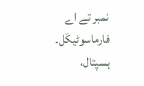نمبر تے اے فارماسوٹیکَل۔ ہسپتال،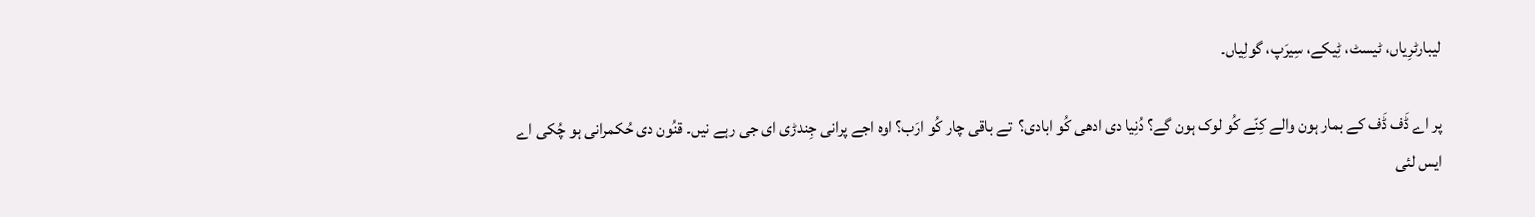لیبارٹرِیاں، ٹیسٹ، ٹِیکے، سِیرَپ، گولِیاں۔

پر اے ڈَف ڈَف کے بمار ہون والے کِنّے کُو لوک ہون گے؟ دُنِیا دی ادھی کُو ابادی؟  تے باقی چار کُو ارَب؟ اوہ اجے پرانی جِندڑی ای جی رہے نیں۔ قنُون دی حُکمرانی ہو چُکی اے ایس لئی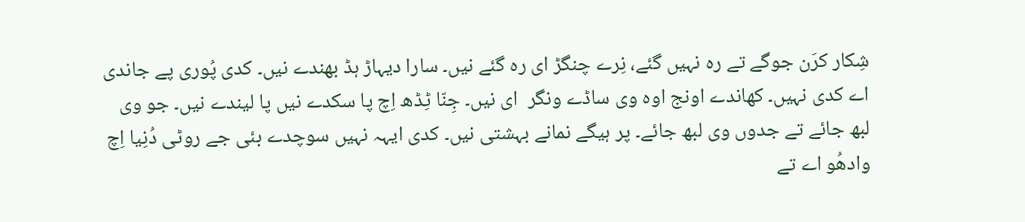شِکار کرَن جوگے تے رہ نہیں گئے، نِرے چنگڑ ای رہ گئے نیں۔ سارا دیہاڑ ہڈ بھندے نیں۔ کدی پُوری پے جاندی اے کدی نہیں۔ کھاندے اونج اوہ وی ساڈے ونگر  ای نیں۔ جِنّا ٹِڈھ اِچ پا سکدے نیں پا لیندے نیں۔ جو وی لبھ جائے تے جدوں وی لبھ جائے۔ پر ہیگے نمانے بہشتی نیں۔ کدی ایہہ نہیں سوچدے بئی جے روٹی دُنِیا اِچ وادھُو اے تے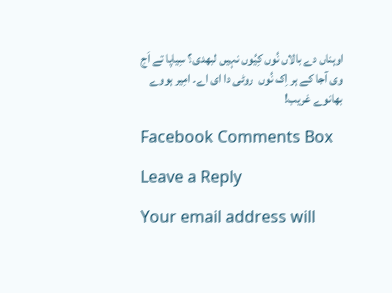اوہناں دے بالاں نُوں کِیُوں نہیں لبھدی؟ سِیاپا تے اَج  وی آجا کے ہر اِک نُوں  روٹی دا ای اے۔ امِیر ہووے بھانوے غریب!

Facebook Comments Box

Leave a Reply

Your email address will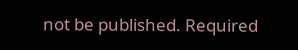not be published. Required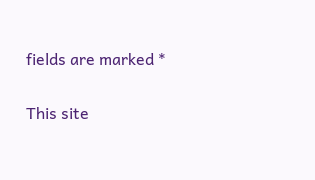fields are marked *

This site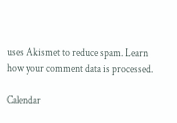uses Akismet to reduce spam. Learn how your comment data is processed.

Calendar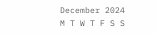December 2024
M T W T F S S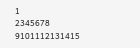1
2345678
9101112131415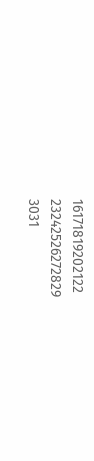16171819202122
23242526272829
3031